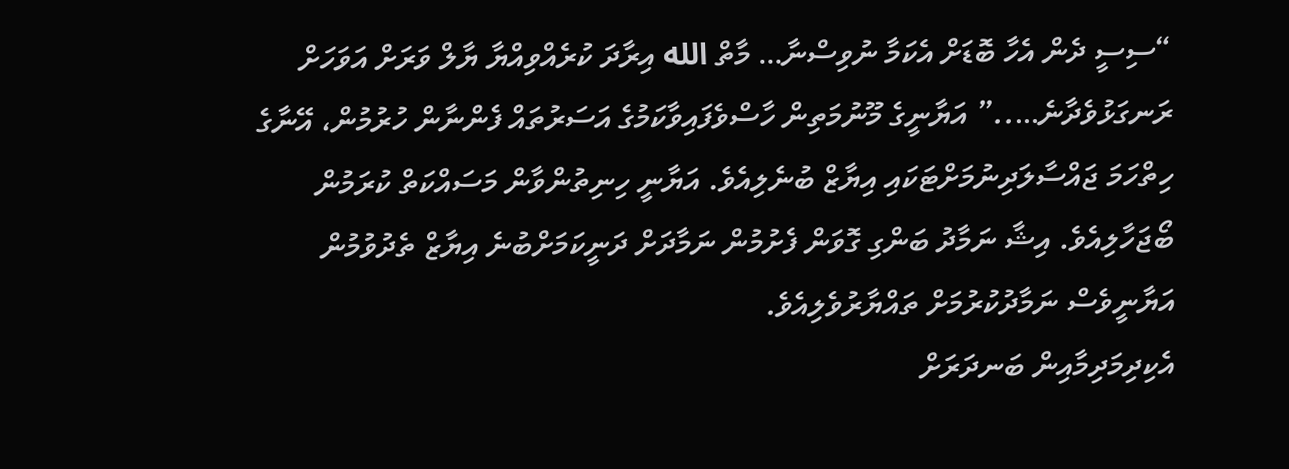“ސިސީ ދެން އެހާ ބޮޑަށް އެކަމާ ނުވިސްނާ… މާތް الله އިރާދަ ކުރެއްވިއްޔާ ޔާލް ވަރަށް އަވަހަށް ރަނގަޅުވެދާނެ…..” އަޔާނީގެ މޫނުމަތިން ހާސްވެފައިވާކަމުގެ އަސަރުތައް ފެންނާން ހުރުމުން، އޭނާގެ ހިތްހަމަ ޖައްސާލަދިނުމަށްޓަކައި އިޔާޒް ބުނެލިއެވެ. އަޔާނީ ހިނިތުންވާން މަސައްކަތް ކުރަމުން ބޯޖަހާލިއެވެ. އިޝާ ނަމާދު ބަންގި ގޮވަން ފެށުމުން ނަމާދަށް ދަނީކަމަށްބުނެ އިޔާޒް ތެދުވުމުން އަޔާނީވެސް ނަމާދުކުރުމަށް ތައްޔާރުވެލިއެވެ.
އެކިދިމަދިމާއިން ބަނދަރަށް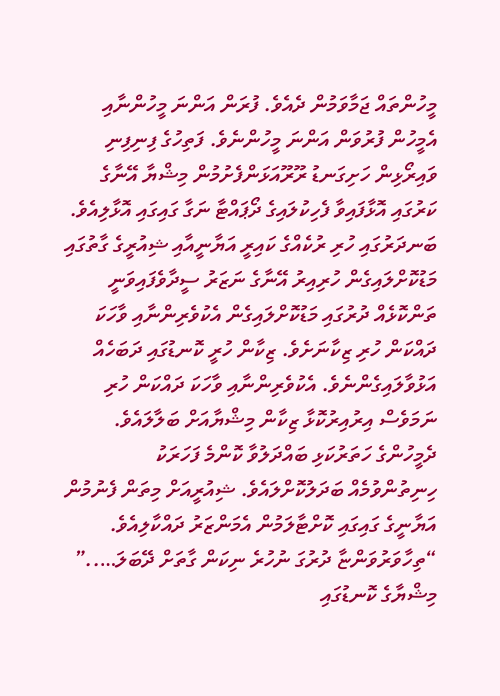މީހުންތައް ޖަމާވަމުން ދެއެވެ. ފުރަން އަންނަ މީހުންނާއި އެމީހުން ފުރުވަން އަންނަ މީހުންނެވެ. ފަތިހުގެ ފިނިފިނި ވައިރޯޅިން ހަށިގަނޑު ރޫރޫއަޅަންފެށުމުން މިޝްޔާ އޭނާގެ ކަރުގައި އޮޅާފައިވާ ފެހިކުލައިގެ ދޯޕައްޓާ ނަގާ ގައިގައި އޮޅާލިއެވެ. ބަނދަރުގައި ހުރި ރުކެއްގެ ކައިރީ އަޔާނީއާއި ޝިއުރީގެ ގާތުގައި މަޑުކޮށްލައިގެން ހުރިއިރު އޭނާގެ ނަޒަރު ސީދާވެފައިވަނީ ތަންކޮޅެއް ދުރުގައި މަޑުކޮށްލައިގެން އެކުވެރިންނާއި ވާހަކަ ދައްކަން ހުރި ޒިކާނަށެވެ. ޒިކާން ހުރީ ކޮނޑުގައި ދަބަހެއް އަޅުވާލައިގެންނެވެ. އެކުވެރިންނާއި ވާހަކަ ދައްކަން ހުރި ނަމަވެސް އިރުއިރުކޮޅާ ޒިކާން މިޝްޔާއަށް ބަލާލައެވެ. ދެމީހުންގެ ހަތަރުކަޅި ބައްދަލުވާ ކޮންމެ ފަހަރަކު ހިނިތުންވުމެއް ބަދަލުކޮށްލައެވެ. ޝިއުރީއަށް މިތަން ފެނުމުން އަޔާނީގެ ގައިގައި ކޮށްޓާލަމުން އެމަންޒަރު ދައްކާލިއެވެ.
“ތިހާވަރުވަންޏާ ދުރުގަ ނުހުރެ ނިކަން ގާތަށް ދޭބަލަ…..” މިޝްޔާގެ ކޮނޑުގައި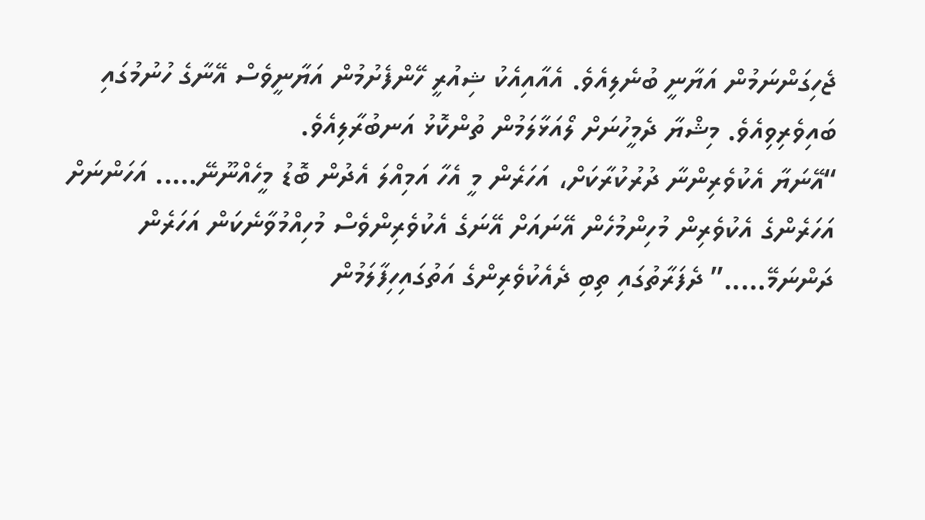ޖެހިގަންނަމުން އަޔާނީ ބުނެލިއެވެ. އެއާއިއެކު ޝިއުރީ ހޭންފެށުމުން އަޔާނީވެސް އޭނާގެ ހުނުމުގައި ބައިވެރިވިއެވެ. މިޝްޔާ ދެމީހުނަށް ލޯއަޅާލަމުން ތުންކޮޅު އަނބުރާލިއެވެ.
“އޭނަޔާ އެކުވެރިންނާ ދުރުކުރާކަށް، އަހަރެން މީ އެހާ އަމިއްލަ އެދުން ބޮޑު މީހެއްނޫނޭ….. އަހަންނަށް އަހަރެންގެ އެކުވެރިން މުހިންމުހެން އޭނައަށް އޭނަގެ އެކުވެރިންވެސް މުހިއްމުވާނެކަން އަހަރެން ދަންނަމޭ…..” ދެފަރާތުގައި ތިބި ދެއެކުވެރިންގެ އަތުގައިހިފާލަމުން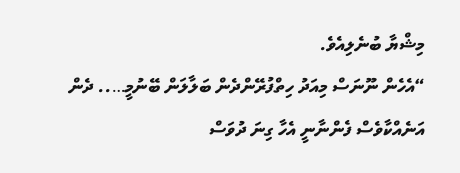މިޝްޔާ ބުނެލިއެވެ.
“އެހެން ނޫނަސް މިއަދު ހިތްފުރޭންދެން ބަލާލަން ބޭނުމީ….. ދެން އަނެއްކާވެސް ފެންނާނީ އެހާ ގިނަ ދުވަސް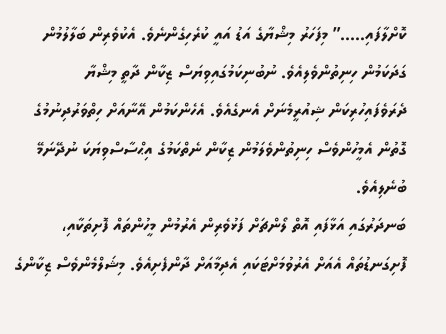ކޮށްލާފައި…..” މިފަހަރު މިޝްޔާގެ އަޑު އައީ ކުރެހިގެންނެވެ. އެކުވެރިން ބަލާލުމުން ގަދަކަމުން ހިނިތުންވެލިއެވެ. ނުބުނިކަމުގައިވިޔަސް ޒިކާން ދާތީ މިޝްޔާ ދެރަވެފައިހުރިކަން ޝިއުރީމެނަށް އެނގެއެވެ. އެހެންކަމުން އޭނާއަށް ހިތްވަރުދިނުމުގެ ގޮތުން އެމީހުންވެސް ހިނިތުންވެލަމުން ޒިކާން ނެތްކަމުގެ އިޙްސާސްވިޔަކަ ނުދޭނަމޭ ބުނެލިއެވެ.
ބަނދަރުގައި އަޅާފައި އޮތް ލޯންޗަށް ފަޅުވެރިން އެރުމުން މީހުންތައް ފޮށިތަކާއި، ފޮށިގަނޑުތައް އެއަށް އެރުވުމަށްޓަކައި އެދިމާއަށް ދާންފެށިއެވެ. މިޝަލްމެންވެސް ޒިކާންގެ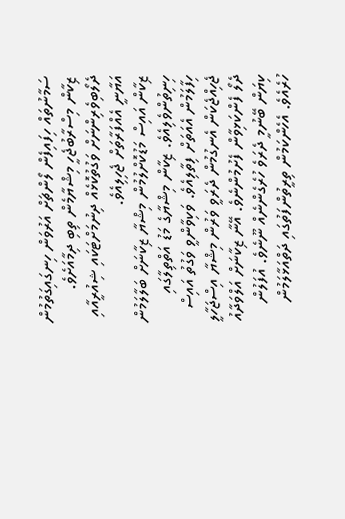ސަމާނުތައް ހިފައިފެން ލޯންޗަށް އަރުވަން ހިނގައިގަތުމުން ޒިކާން މިސްރާބުޖެހީ މިޝްޔާމެން ތިބި ދިމާއަށެވެ. ދެލޯބިވެރިންނަށް ވަގުތުކޮޅެއް ދިނުމަށްޓަކައި ޝިއުރީއާއި އަޔާނީ އެއްފަރާތަށް ޖެހިލިއެވެ.
ޒިކާން އައިސް މަޑުކޮށްލުމުން މިޝްޔާ ޒިކާނަށް ބަލާލަމުން ހިނިތުންވެލިއެވެ. ޒިކާން މިޝްޔާގެ މަޑު އަތްތިލާގައި ހިފާލަމުން އެއަތަށް ފިތާލިއެވެ. ވަކިވާންވީ ވަގުތު އައިސް ޖެހިއްޖެކަން އެނގުމުން ދެރަވީ ވަރުން މިޝްޔާ އިސްޖަހާލީ ދެލޯ ފެންކަޅިވާން ފެށުމުންނެވެ. އޭނާ ޒިކާނަށް އަލްވަދާއު ކިޔަން ބޭނުމީ ދެރަވެ ހުރެގެންނެއް ނޫނެވެ. އުފަލުން ހުރެއެވެ. އެހެންކަމުން ތިރީތުންފަތުގައި ދަތްއަޅާލަމުން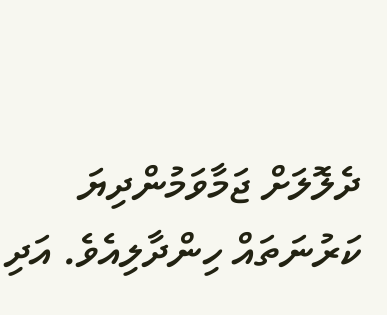ދެލޮލަށް ޖަމާވަމުންދިޔަ ކަރުނަތައް ހިންދާލިއެވެ. އަދި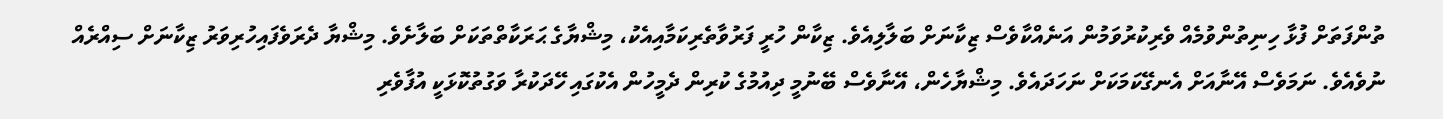ތުންފަތަށް ފުޅާ ހިނިތުންވުމެއް ވެރިކުރުވަމުން އަނެއްކާވެސް ޒިކާނަށް ބަލާލިއެވެ. ޒިކާން ހުރީ ފަރުވާތެރިކަމާއިއެކު، މިޝްޔާގެ ޙަރަކާތްތަކަށް ބަލާށެވެ. މިޝްޔާ ދެރަވެފައިހުރިވަރު ޒިކާނަށް ސިއްރެއް ނުވެއެވެ. ނަމަވެސް އޭނާއަށް އެނގޭކަމަކަށް ނަހަދައެވެ. މިޝްޔާހެން، އޭނާވެސް ބޭނުމީ ދިއުމުގެ ކުރިން ދެމީހުން އެކުގައި ހޭދަކުރާ ވަގުތުކޮޅަކީ އުފާވެރި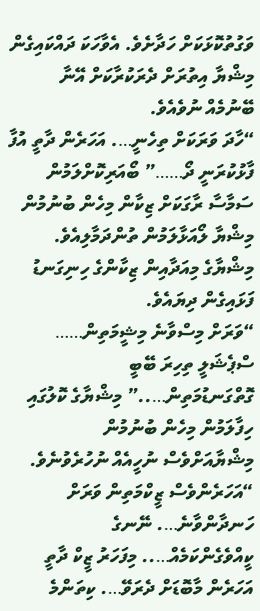ވަގުތުކޮޅަކަށް ހަދާށެވެ. އެވާހަކަ ދައްކައިގެން މިޝްޔާ އިތުރަށް ދެރަކުރާކަށް އޭނާ ބޭނުމެއް ނުވެއެވެ.
“ހާދަ ވަރަކަށް ތިހެނީ…. އަހަރެން ދާތީ އުފާ ފާޅުކުރަނީ ދޯ……” ބޯއަރިކޮށްލަމުން  ސަމާސާ ރާގަކަށް ޒިކާން މިހެން ބުނުމުން މިޝްޔާ ލޯއަޅާލަމުން ތުންދަމާލިއެވެ. މިޝްޔާގެ މިއަދާއިން ޒިކާންގެ ހިނިގަނޑު ފަޅައިގެން ދިޔައެވެ.
“ވަރަށް މިސްވާނެ މިޝީމަތިން…… ސްޕެޝަލީ ތިހިރަ ބޭބީ ގޮތްގަނޑުމަތިން…..” މިޝްޔާގެ ކޮލުގައި ހިފާލަމުން މިހެން ބުނުމުން މިޝްޔާއަށްވެސް ނުހީއެއް ނުހުރެވުނެވެ.
“އަހަރެންވެސް ޒީކްމަތިން ވަރަށް ހަނދާންވާނެ…. ނޭނގެ ކީއްވެގެންކަމެއް….. މިފަހަރު ޒީކް ދާތީ އަހަރެން މާބޮޑަށް ދެރަވޭ…. ކިތަންމެ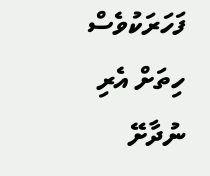ފަހަރަކުވެސް ހިތަށް އެރި ނުދާށޭ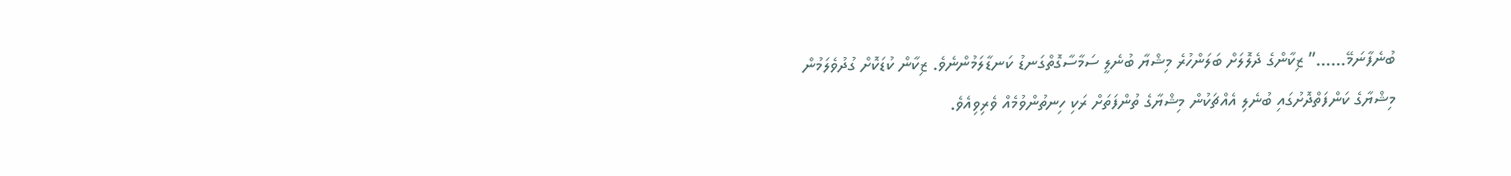ބުނެފާނަމޭ……” ޒިކާންގެ ދެލޮލަށް ބަލަންހުރެ މިޝްޔާ ބުނެލީ ސަމާސާގޮތްގަނޑު ކަނޑާލަމުންނެވެ. ޒިކާން ކުޑަކޮށް ގުދުވެލަމުން މިޝްޔާގެ ކަންފަތްދޮށުގައި ބުނެލި އެއްޗަކުން މިޝްޔާގެ ތުންފަތަށް ރަކި ހިނތުންވުމެއް ވެރިވިއެވެ.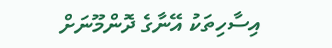އިސާހިތަކު އޭނާގެ ދޮންމޫނަށް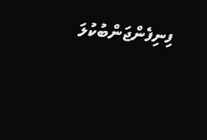ފިނިފެންޖަންބުކުލަ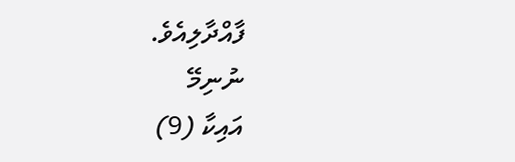ފާއްދާލިއެވެ.
ނުނިމޭ
އައިކާ (9)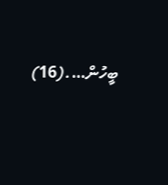ބީހުން….(16)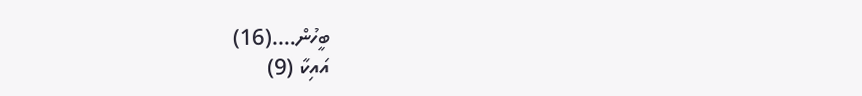ބީހުން….(16)
އައިކާ (9)